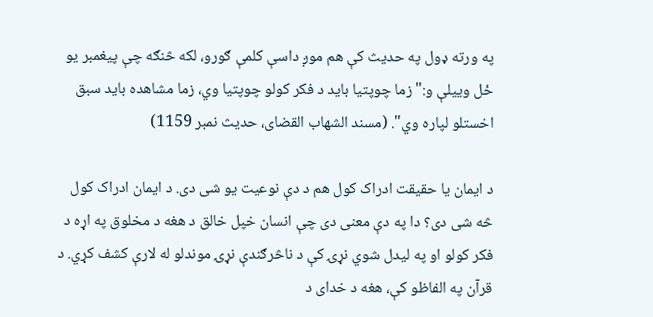په ورته ډول په حدیث کې هم موږ داسې کلمې ګورو، لکه څنګه چې پیغمبر یو ځل وییلې و:"زما چوپتیا باید د فکر کولو چوپتیا وي، زما مشاهده باید سبق اخستلو لپاره وي". (مسند الشهاب القضای، حدیث نمبر 1159)

د ایمان یا حقیقت ادراک کول هم د دې نوعیت یو شی دی. د ایمان ادراک کول څه شی دی؟ دا په دې معنی دی چې انسان خپل خالق د هغه د مخلوق په اړه د فکر کولو او په لیدل شوي نړۍ کې د ناڅرګندې نړۍ موندلو له لارې کشف کړي. د قرآن په الفاظو کې، هغه د خدای د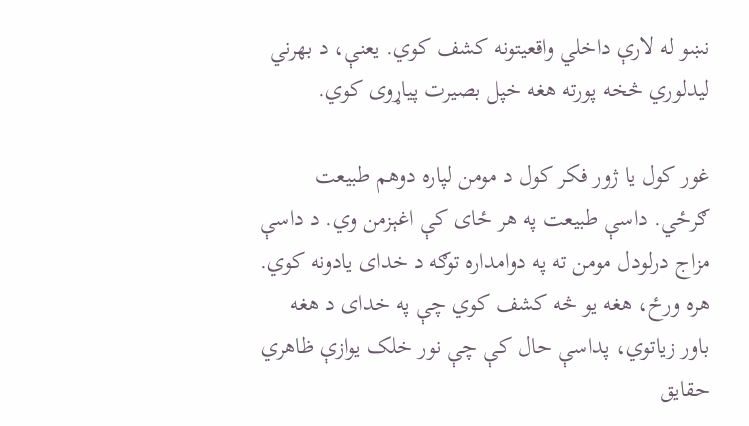نښو له لارې داخلي واقعیتونه کشف کوي. يعنې، د بهرني ليدلوري څخه پورته هغه خپل بصيرت پیاړوی کوي.

غور کول يا ژور فکر کول د مومن لپاره دوهم طبيعت ګرځي. داسې طبیعت په هر ځای کې اغېزمن وي. د داسې مزاج درلودل مومن ته په دوامداره توګه د خدای يادونه کوي. هره ورځ، هغه يو څه کشف کوي چې په خدای د هغه باور زياتوي، پداسې حال کې چې نور خلک يوازې ظاهري حقايق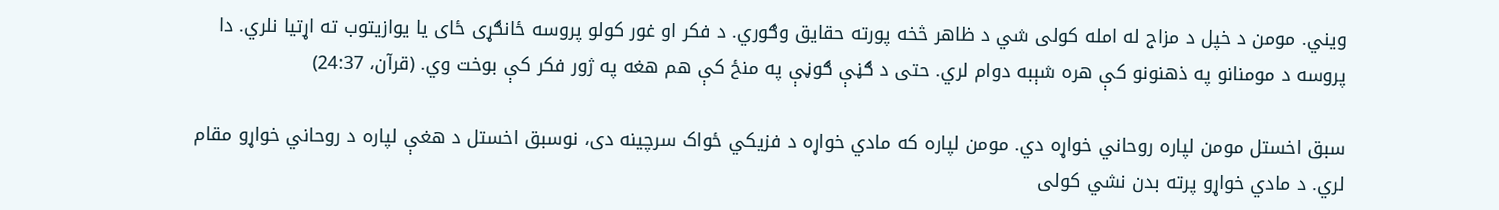ويني. مومن د خپل د مزاج له امله کولی شي د ظاهر څخه پورته حقايق وګوري. د فکر او غور کولو پروسه ځانګړی ځای يا يوازيتوب ته اړتيا نلري. دا پروسه د مومنانو په ذهنونو کې هره شېبه دوام لري. حتی د ګڼې ګوڼې په منځ کې هم هغه په ژور فکر کې بوخت وي. (قرآن، 24:37)

سبق اخستل مومن لپاره روحاني خواړه دي. مومن لپاره که مادي خواړه د فزیکي ځواک سرچینه دی، نوسبق اخستل د هغې لپاره د روحاني خواړو مقام لري. د مادي خواړو پرته بدن نشي کولی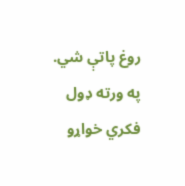روغ پاتې شي. په ورته ډول  فکري خواړو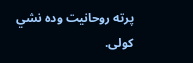پرته روحانيت وده نشي کولی.